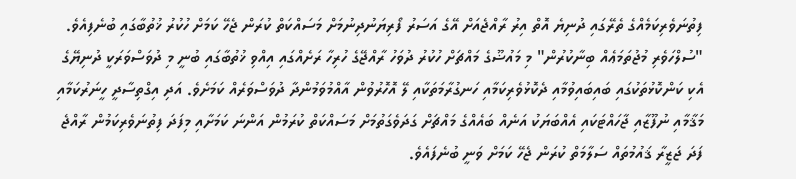ފިތުނަވެރިކަމެއްގެ ތެރޭގައި ދުނިޔެ އޮތް އިރު ރާއްޖެއަށް އޭގެ އަސަރު ފޯރިޔަނުދިނުމަށް މަސައްކަތް ކުރަން ޖެހޭ ކަމަށް ހުކުރު ޚުތުބާގައި ބުނެފިއެވެ.
"ސުލްހަވެރި މުޖުތަމަޢެއް ބިނާކުރުން" މި މައުޟޫގެ މައްޗަށް ހުކުރު ދުވަހު ރާއްޖޭގެ ހުރިހާ ރަށެއްގައި އިއްވި ޚުތުބާގައި ބުނީ މި ދުވަސްވަރަކީ ދުނިޔޭގެ އެކި ކަންކޮޅުތަކުގައި ބައިބައިވުމާއި ދެކޮޅުވެރިކަމާއި ހަނގުރާމަތަކާއި ލޭ އޮހޮރުވުން އާއްމުވަމުންދާ ދުވަސްވަރެއް ކަމަށެވެ. އަދި އިގްތިސާދީ ހީނަރުކަމާއި މަޤާމާއި ނުފޫޒާއި ޖާހައްޓަކައި އެއްބަޔަކު އަނެއް ބައެއްގެ މައްޗަށް ގަދަވެގަތުމަށް މަސައްކަތް ކުރަމުން އަންނަ ކަމަށާއި މިފަދަ ފިތުނަވެރިކަމުން ރާއްޖެ ފަދަ ޖަޒީރާ ޤައުމުތައް ސަލާމަތް ކުރަން ޖެހޭ ކަމަށް ވަނީ ބުނެފައެވެ.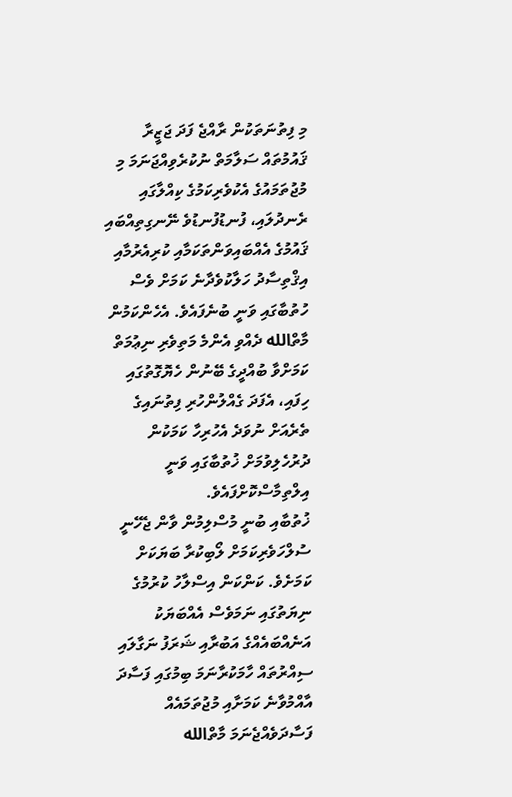މި ފިތުނަތަކުން ރާއްޖެ ފަދަ ޖަޒީރާ ޤައުމުތައް ސަލާމަތް ނުކުރެވިއްޖަނަމަ މި މުޖުތަމައުގެ އެކުވެރިކަމުގެ ކިއްލާގައި ރެނދުލައި، ފުނޑުފުނޑުވެ ނޭނގިތިއްބައި ޤައުމުގެ އެއްބައިވަންތަކަމާއި ކުރިއެރުމާއި އިޤްތިސާދު ހަލާކުވެދާނެ ކަމަށް ވެސް ހުތުބާގައި ވަނީ ބުނެފައެވެ. އެހެންކަމުން މާތްالله ދެއްވި އެންމެ މަތިވެރި ނިޢުމަތް ކަމަށްވާ ބުއްދީގެ ބޭނުން ހެޔޮގޮތުގައި ހިފައި، އެފަދަ ގެއްލުންހުރި ފިތުނައިގެ ތެރެއަށް ނުވަދެ އެހުރިހާ ކަމަކުން ދުރުހެލިވުމަށް ޚުތުބާގައި ވަނީ އިލްތިމާސްކޮށްފައެވެ.
ޚުތުބާއި ބުނީ މުސްލިމުން ވާން ޖެހޭނީ ސުލްހަވެރިކަމަށް ލޯބިކުރާ ބަޔަކަށް ކަމަށެވެ. ކަންކަން އިސްލާހު ކުރުމުގެ ނިޔަތުގައި ނަމަވެސް އެއްބަޔަކު އަނެއްބައެއްގެ އަބުރާއި ޝަރަފު ނަގާލައި ސިއްރުތައް ހާމަކުރާނަމަ ބިމުގައި ފަސާދަ އާއްމުވާނެ ކަމަށާއި މުޖުތަމައެއް ފަސާދަވެއްޖެނަމަ މާތްالله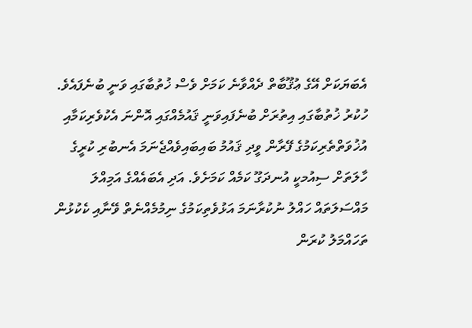އެބަޔަކަށް އޭގެ ޢުޤޫބާތް ދެއްވާނެ ކަމަށް ވެސް ޚުތުބާގައި ވަނީ ބުނެފައެވެ.
ހުކުރު ޚުތުބާގައި އިތުރަށް ބުނެފައިވަނީ ޤައުމެއްގައި އޮންނަ އެކުވެރިކަމާއި އުޚުވަތްތެރިކަމުގެ ފޭރާން ވީދި ޤައުމު ބައިބައިވެއްޖެނަމަ އެނބުރި ކުރީގެ ހާލަތަށް ސިއުމކީ އުނދަގޫ ކަމެއް ކަމަށެވެ. އަދި އެބައެއްގެ އަމިއްލަ މައްސަލަތައް ހައްލު ނުކުރާނަމަ އަޅުވެތިކަމުގެ ނިމުމެއްނެތް ވޭނާއި ކެކުޅުން ތަހައްމަލު ކުރަން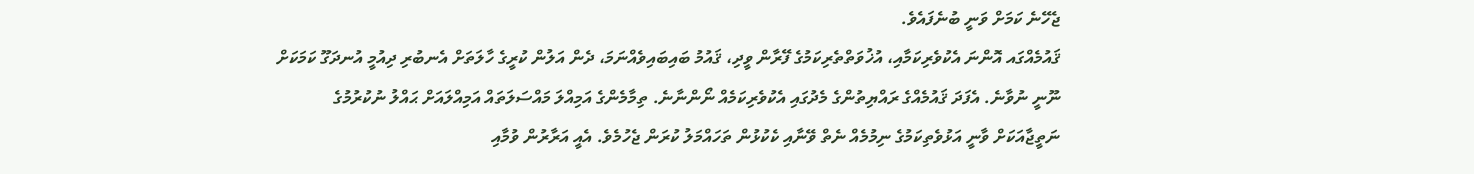ޖެހޭނެ ކަމަށް ވަނީ ބުނެފައެވެ.
ޤައުމެއްގައ އޮންނަ އެކުވެރިކަމާއި، އުޚުވަތްތެރިކަމުގެ ފޭރާން ވީދި، ޤައުމު ބައިބައިވެއްނަމަ، ދެން އަލުން ކުރީގެ ހާލަތަށް އެނބުރި ދިއުމީ އުނދަގޫ ކަމަކަށް ނޫނީ ނުވާނެ. އެފަދަ ޤައުމެއްގެ ރައްޔިތުންގެ މެދުގައި އެކުވެރިކަމެއް ނޯންނާނެ. ތިމާމެންގެ އަމިއްލަ މައްސަލަތައް އަމިއްލައަށް ޙައްލު ނުކުރުމުގެ ނަތީޖާއަކަށް ވާނީ އަޅުވެތިކަމުގެ ނިމުމެއް ނެތް ވޭނާއި ކެކުޅުން ތަހައްމަލު ކުރަން ޖެހުމެވެ. އެއީ އަރާރުން ވުމާއި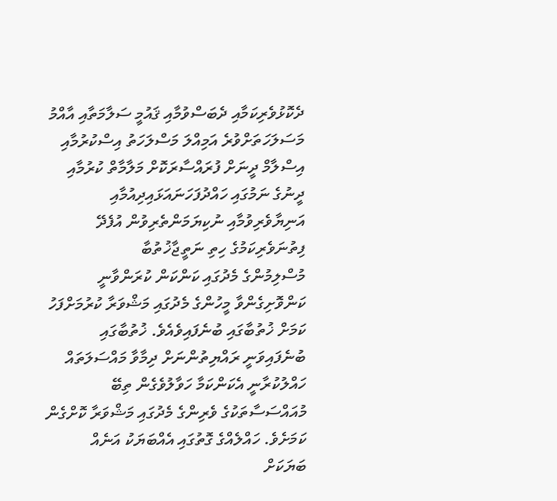ދެކޮޅުވެރިކަމާއި ދެބަސްވުމާއި ޤައުމީ ސަލާމަތާއި އާއްމު މަސަލަހަތަށްވުރެ އަމިއްލަ މަސްލަހަތު އިސްކުރުމާއި އިސްލާމް ދީނަށް ފުރައްސާރަކޮށް މަލާމާތް ކުރުމާއި ދީނުގެ ނަމުގައި ހައްދުފަހަނައަޅައިދިއުމާއި އަނިޔާވެރިވުމާއި ނުކިޔަމަންތެރިވުން އުފެދޭ ފިތުނަވެރިކަމުގެ ހިތި ނަތީޖާޚުތުބާ
މުސްލިމުންގެ މެދުގައި ކަންކަން ކުރަންވާނީ ކަންވޮށިގެންވާ މީހުންގެ މެދުގައި މަޝްވަރާ ކުރުމަށްފަހު ކަމަށް ޚުތުބާގައި ބުނެފައިވެއެވެ. ޚުތުބާގައި ބުނެފައިވަނީ ރައްޔިތުންނަށް ދިމާވާ މައްސަލަތައް ހައްލުކުރާނީ އެކަންކަމާ ހަވާލުވެގެން ތިބޭ މުއައްސަސާތަކުގެ ވެރިންގެ މެދުގައި މަޝްވަރާ ކޮށްގެން ކަމަށެވެ. ހައްލެއްގެ ގޮތުގައި އެއްބަޔަކު އަނެއް ބަޔަކަށް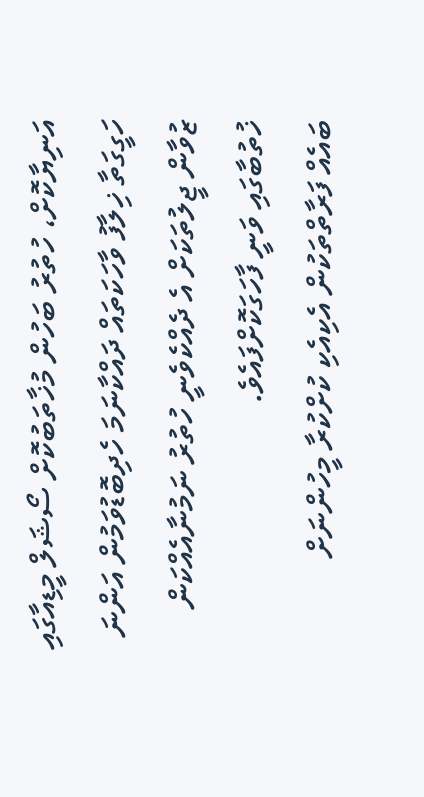އަނިޔާކޮށް، ހުތުރު ބަހުން މުޚާތަބުކޮށް ސޯޝަލް މީޑިއާގައި ހަގީގަތާ ޚިލާފު ވާހަކަތައް ދައްކާނަމަ ހެދިބޮޑުވަމުން އަންނަ ޒުވާން ޖީލުތަކަށް އެ ދެއްކެވެނީ ހުތުރު ނަމުނާއެއްކަން ޚުތުބާގައި ވަނީ ފާހަގަކޮށްފައެވެ.
ބައެއް ފަރާތްތަކުން އެކިއެކި ކުށްކުރާ މީހުންނަށް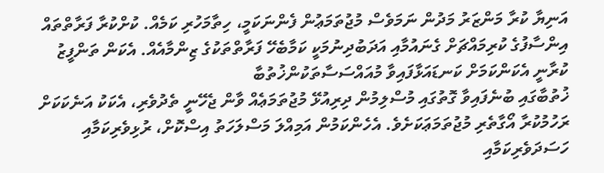އަނިޔާ ކުރާ މަންޒަރު މަދުން ނަމަވެސް މުޖުތަމަޢުން ފެންނަކަމީ، ހިތާމަހުރި ކަމެއް. ކުށްކުރާ ފަރާތްތައް އިންސާފުގެ ކުރިމައްޗަށް ގެނައުމާއި އަދަބުދިނުމަކީ ކަމާބެހޭ ފަރާތްތަކުގެ ޒިންމާއެއް. އެކަން ތަންފީޒު ކުރާނީ އެކަންކަމަށް ކަނޑައަޅާފައިވާ މުއައްސަސާތަކުންޚުތުބާ
ޚުތުބާގައި ބުނެފައިވާ ގޮތުގައި މުސްލިމުން ދިރިއުޅޭ މުޖުތަމަޢެއް ވާން ޖެހޭނީ ތެދުވެރި، އެކަކު އަނެކަކަށް ރަހުމުކުރާ އޯގާތެރި މުޖުތަމަޢަކަށެވެ. އެހެންކަމުން އަމިއްލަ މަސްލަހަތު އިސްކޮށް، ރުޅިވެރިކަމާއި ހަސަދަވެރިކަމާއި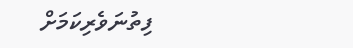ފިތުނަވެރިކަމަށް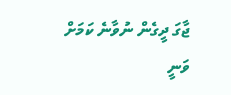ޖާގަ ދީގެން ނުވާނެ ކަމަށް ވަނީ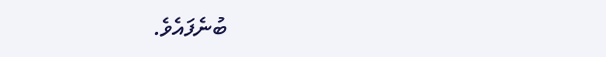ބުނެފައެވެ.